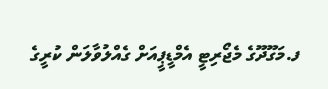ފ.މަގޫދޫގެ މެޖޯރިޓީ އެމްޑީޕީއަށް ގެއްލުވާލަން ކުރީގެ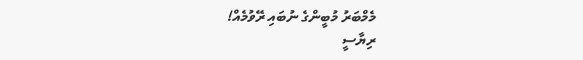މެމްބަރު މުބީންގެ ނުބައި ރޭވުމެއް!
ރިޔާސީ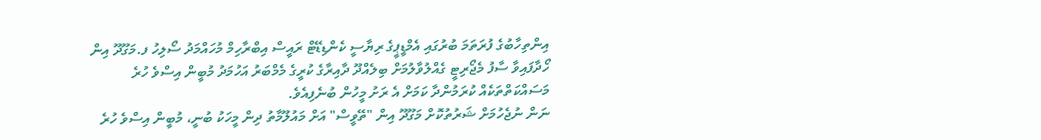އިންތިހާބުގެ ފުރަތަމަ ބުރުގައި އެމްޑީޕީގެ ރިޔާސީ ކެންޑިޑޭޓް ރައީސް އިބްރާހިމް މުހައްމަދު ސޯލިހު ފ.މަގޫދޫ އިން ހޯދާފައިވާ ސާފު މެޖޯރިޓީ ގެއްލުވާލުމަށް ބިލެއްދޫ ދާއިރާގެ ކުރީގެ މެމްބަރު އަހުމަދު މުބީން އިސްވެ ހުރެ މަސައްކަތްތަކެއް ކުރަމުންދާ ކަމަށް އެ ރަށު މީހުން ބުނެފިއެވެ.
ނަން ނުޖެހުމަށް ޝަރުތުކޮށް މަގޫދޫ އިން "ތޭވީސް" އަށް މައުލޫމާތު ދިން މީހަކު ބުނީ، މުބީން އިސްވެ ހުރެ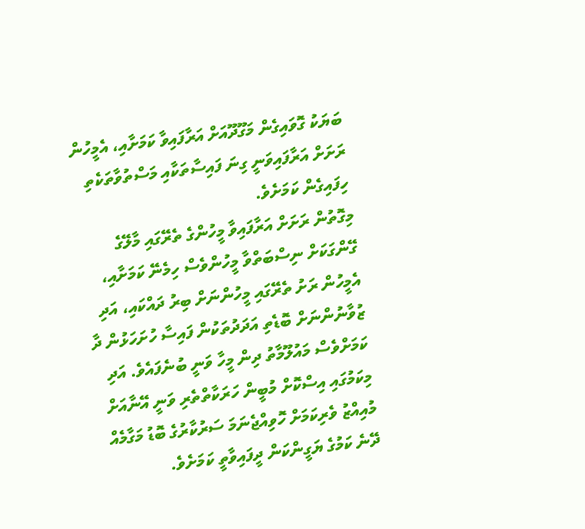ބަޔަކު ގޮވައިގެން މަގޫދޫއަށް އަރާފައިވާ ކަމަށާއި، އެމީހުން ރަށަށް އަރާފައިވަނީ ގިނަ ފައިސާތަކާއި މަސްތުވާތަކެތި ހިފައިގެން ކަމަށެވެ.
މިގޮތުން ރަށަށް އަރާފައިވާ މީހުންގެ ތެރޭގައި މާލޭގެ ގޭންގަކަށް ނިސްބަތްވާ މީހުންވެސް ހިމެނޭ ކަމަށާއި، އެމީހުން ރަށު ތެރޭގައި މީހުންނަށް ބިރު ދައްކައި، އަދި ޒުވާނުންނަށް ބޮޑެތި އަދަދުތަކުން ފައިސާ ހުށަހަޅުން ދާ ކަމަށްވެސް މައުލޫމާތު ދިން މީހާ ވަނީ ބުނެފައެވެ. އަދި މިކަމުގައި އިސްކޮށް މުބީން ހަރަކާތްތެރި ވަނީ އޭނާއަށް މުއިއްޒު ވެރިކަމަށް ހޮވިއްޖެނަމަ ސަރުކާރުގެ ބޮޑު މަގާމެއް ދޭނެ ކަމުގެ ޔަގީންކަން ދީފައިވާތީ ކަމަށެވެ.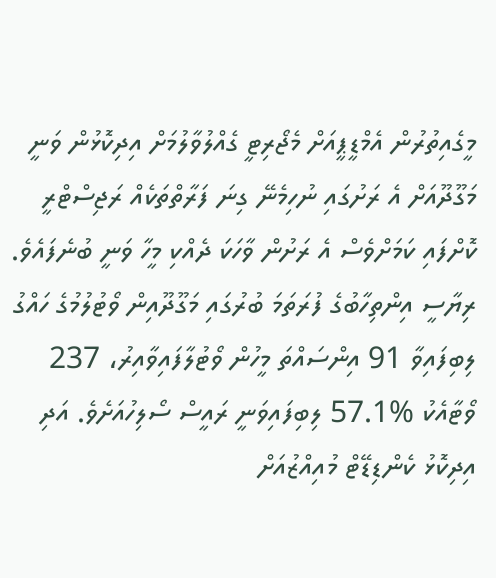މީގެއިތުރުން އެމްޑީޕީއަށް މެޖޯރިޓީ ގެއްލުވާލުމަށް އިދިކޮޅުން ވަނީ މަގޫދޫއަށް އެ ރަށުގައި ނުހިމެނޭ ގިނަ ފަރާތްތަކެއް ރަޖިސްޓްރީ ކޮށްފައި ކަމަށްވެސް އެ ރަށުން ވާހަކަ ދެއްކި މީހާ ވަނީ ބުނެފައެވެ.
ރިޔާސީ އިންތިހާބުގެ ފުރަތަމަ ބުރުގައި މަގޫދޫއިން ވޯޓުލުމުގެ ހައްގު ލިބިފައިވާ 91 އިންސައްތަ މީހުން ވޯޓުލާފައިވާއިރު، 237 ވޯޓާއެކު %57.1 ލިބިފައިވަނީ ރައީސް ސޯލިހުއަށެވެ. އަދި އިދިކޮޅު ކެންޑިޑޭޓް މުއިއްޒުއަށް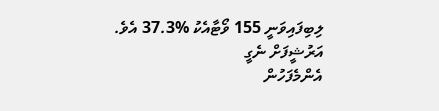ލިބިފައިވަނީ 155 ވޯޓާއެކު %37.3 އެވެ.
އަރުޝީފަށް ނެގީ
އެންމެފަހުން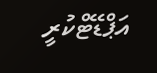އަޕްޑޭޓްކުރީ